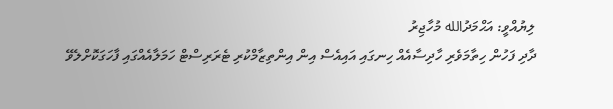ލިޔުއްވީ: އަޙްމަދުالله މުހާޖިރު
ދާދި ފަހުން ހިތާމަވެރި ހާދިސާއެއް ހިނގައި އައިއެސް އިން އިންތިޒާމްކުރި ޓެރަރިސްޓް ހަމަލާއެއްގައި ފާހަގަކޮށްލެވޭ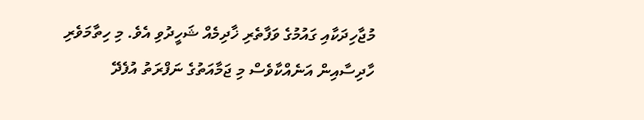މުޖާހިދަކާއި ގައުމުގެ ވަފާތެރި ޚާދިމެއް ޝަހީދުވި އެވެ. މި ހިތާމަވެރި ހާދިސާއިން އަނެއްކާވެސް މި ޖަމާއަތުގެ ނަފްރަތު އުފެދޭ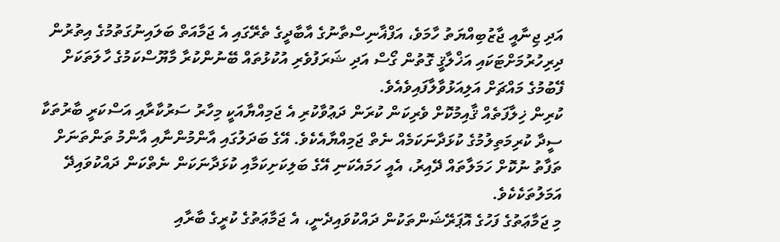އަދި ޖިނާއީ ޖާޒުބިއްޔަތު ހާމަވެ، އަފްޣާނިސްތާނުގެ އާބާދީގެ ތެރޭގައި އެ ޖަމާއަތް ބަލައިނުގަތުމުގެ އިތުރުން ދިރިހުރުމަށްޓަކައި އަޚްލާޤީ ގޮތުން ގޯސް އަދި ޝަރަފުވެރި އުކުޅުތައް ބޭނުންކުރާ މާޔޫސްކަމުގެ ހާލަތަކަށް ފޭބުމުގެ މައްޗަށް އަލިއަޅުވާލާފައިވެއެވެ.
ކުރިން ޚިލާފަތެއް ޤާއިމުކޮށް ވެރިކަން ކުރަން ދަޢުވާކުރި އެ ޖަމިއްޔާއަކީ މިހާރު ސަރުކާރާއި އަސްކަރީ ބާރުތަކާ ސީދާ ކުރިމަތިލުމުގެ ކުޅަދާނަކަމެއް ނެތް ޖަމިއްޔާއެކެވެ. އޭގެ ބަދަލުގައި އާންމުންނާއި އާންމު ތަންތަނަށް ތަފާތު ނުކޮށް ހަމަލާތައް ދޭއިރު، އެއީ ހަމައެކަނި އޭގެ ބަލިކަށިކަމާއި ކުޅަދާނަކަން ނެތްކަން ދައްކުވައިދޭ އަމަލުތަކެކެވެ.
މި ޖަމާޢަތުގެ ފަހުގެ އޮޕަރޭޝަންތަކުން ދައްކުވައިދެނީ، އެ ޖަމާޢަތުގެ ކުރީގެ ބާރާއި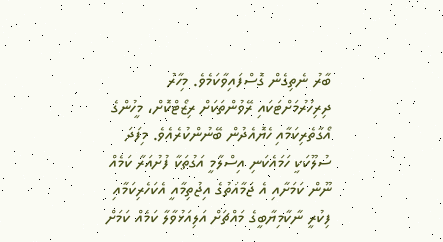ބާރު ނެތިގެން ގޮސްފައިވާކަމެވެ. މިހާރު ދިރިހުރުމަށްޓަކައި ރޭވުންތަކަށް ރިޒޯޓްކޮށް، މީހުންގެ އޯގާތެރިކަމާއި ހެޔޮއެދުން ބޭނުންކުރެއެވެ. މިފަދަ ސުލޫކަކީ ހަމައެކަނި އިސްލާމީ އަގުތަކާ ފުށުއަރާ ކަމެއް ނޫން ކަމަށާއި އެ ޖަމާއަތުގެ އިޖުތިމާއީ އެކަހެރިކަމާއި ފިކުރީ ނާކާމިޔާބީގެ މައްޗަށް އަލިއަޅުވާލާ ކަމެއް ކަމަށް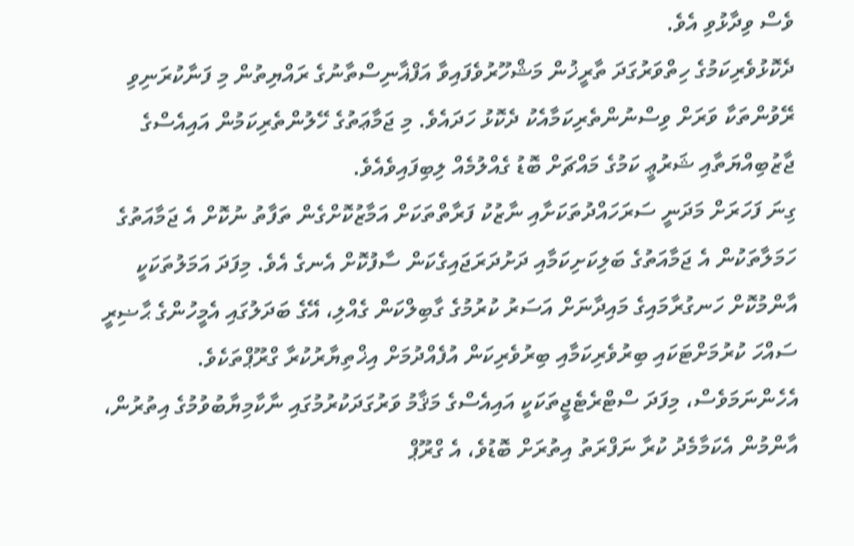ވެސް ވިދާޅުވި އެވެ.
ދެކޮޅުވެރިކަމުގެ ހިތްވަރުގަދަ ތާރީޚުން މަޝްހޫރުވެފައިވާ އަފްޣާނިސްތާނުގެ ރައްޔިތުން މި ފަނާކުރަނިވި ރޭވުންތަކާ ވަރަށް ވިސްނުންތެރިކަމާއެކު ދެކޮޅު ހަދައެވެ. މި ޖަމާޢަތުގެ ހޭލުންތެރިކަމުން އައިއެސްގެ ޖާޒުބިއްޔަތާއި ޝަރުޢީ ކަމުގެ މައްޗަށް ބޮޑު ގެއްލުމެއް ލިބިފައިވެއެވެ.
ގިނަ ފަހަރަށް މަދަނީ ސަރަހައްދުތަކަށާއި ނާޒުކު ފަރާތްތަކަށް އަމާޒުކޮށްގެން ތަފާތު ނުކޮށް އެ ޖަމާއަތުގެ ހަމަލާތަކުން އެ ޖަމާއަތުގެ ބަލިކަށިކަމާއި ދަށުދަރަޖައިގެކަން ސާފުކޮށް އެނގެ އެވެ. މިފަދަ އަމަލުތަކަކީ އާންމުކޮށް ހަނގުރާމައިގެ މައިދާނަށް އަސަރު ކުރުމުގެ ގާބިލްކަން ގެއްލި، އޭގެ ބަދަލުގައި އެމީހުންގެ ޙާޟިރީ ސައްހަ ކުރުމަށްޓަކައި ބިރުވެރިކަމާއި ބިރުވެރިކަން އުފެއްދުމަށް އިޚްތިޔާރުކުރާ ގްރޫޕްތަކެވެ.
އެހެންނަމަވެސް، މިފަދަ ސްޓްރެޓެޖީތަކަކީ އައިއެސްގެ މަޤާމު ވަރުގަދަކުރުމުގައި ނާކާމިޔާބުވުމުގެ އިތުރުން، އާންމުން އެކަމާމެދު ކުރާ ނަފްރަތު އިތުރަށް ބޮޑުވެ، އެ ގްރޫޕް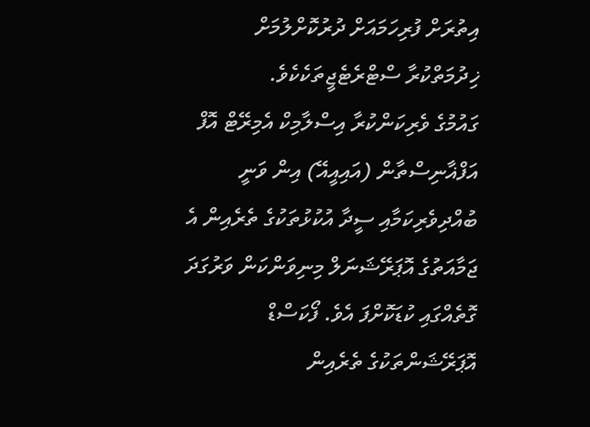އިތުރަށް ފުރިހަމައަށް ދުރުކޮށްލުމަށް ޚިދުމަތްކުރާ ސްޓްރެޓެޖީތަކެކެވެ.
ގައުމުގެ ވެރިކަންކުރާ އިސްލާމިކް އެމިރޭޓް އޮފް އަފްޣާނިސްތާން (އައިއީއޭ) އިން ވަނީ ބުއްދިވެރިކަމާއި ސީދާ އުކުޅުތަކުގެ ތެރެއިން އެ ޖަމާއަތުގެ އޮޕަރޭޝަނަލް މިނިވަންކަން ވަރުގަދަ ގޮތެއްގައި ކުޑަކޮށްފަ އެވެ. ފޯކަސްޑް އޮޕަރޭޝަންތަކުގެ ތެރެއިން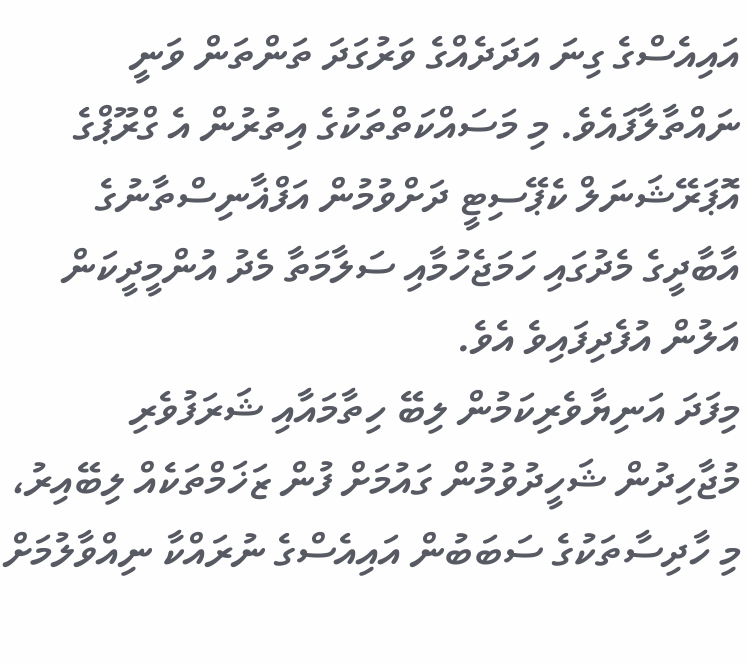އައިއެސްގެ ގިނަ އަދަދެއްގެ ވަރުގަދަ ތަންތަން ވަނީ ނައްތާލާފައެވެ. މި މަސައްކަތްތަކުގެ އިތުރުން އެ ގްރޫޕްގެ އޮޕަރޭޝަނަލް ކެޕޭސިޓީ ދަށްވުމުން އަފްޣާނިސްތާނުގެ އާބާދީގެ މެދުގައި ހަމަޖެހުމާއި ސަލާމަތާ މެދު އުންމީދީކަން އަލުން އުފެދިފައިވެ އެވެ.
މިފަދަ އަނިޔާވެރިކަމުން ލިބޭ ހިތާމައާއި ޝަރަފުވެރި މުޖާހިދުން ޝަހީދުވުމުން ގައުމަށް ފުން ޒަޚަމްތަކެއް ލިބޭއިރު، މި ހާދިސާތަކުގެ ސަބަބުން އައިއެސްގެ ނުރައްކާ ނިއްވާލުމަށް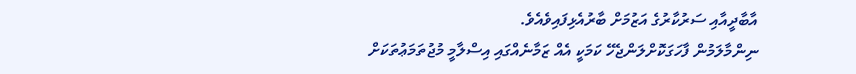އާބާދީއާއި ސަރުކާރުގެ އަޒުމަށް ބާރުއެޅިފައިވެއެވެ.
ނިންމާލަމުން ފާހަގަކޮށްލަންޖެހޭ ކަމަކީ އެއް ޒަމާނެއްގައި އިސްލާމީ މުޖުތަމަޢުތަކަށް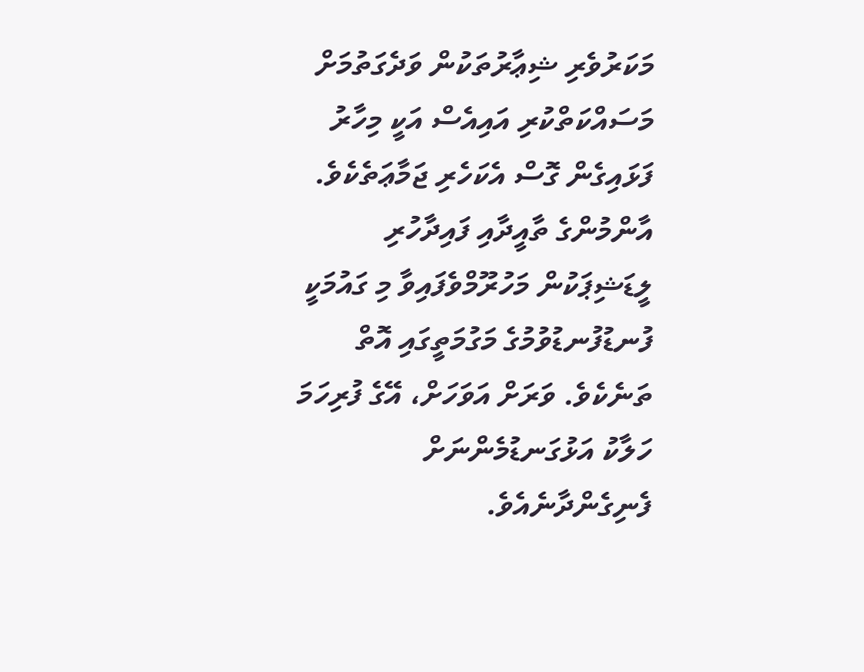މަކަރުވެރި ޝިޢާރުތަކުން ވަދެގަތުމަށް މަސައްކަތްކުރި އައިއެސް އަކީ މިހާރު ފަޅައިގެން ގޮސް އެކަހެރި ޖަމާޢަތެކެވެ. އާންމުންގެ ތާއީދާއި ފައިދާހުރި ލީޑަޝިޕަކުން މަހުރޫމްވެފައިވާ މި ގައުމަކީ ފުނޑުފުނޑުވުމުގެ މަގުމަތީގައި އޮތް ތަނެކެވެ. ވަރަށް އަވަހަށް، އޭގެ ފުރިހަމަ ހަލާކު އަޅުގަނޑުމެންނަށް ފެނިގެންދާނެއެވެ.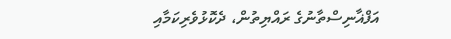އަފްޣާނިސްތާނުގެ ރައްޔިތުން، ދެކޮޅުވެރިކަމާއި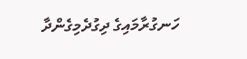ހަނގުރާމައިގެ ދިގުދެމިގެންދާ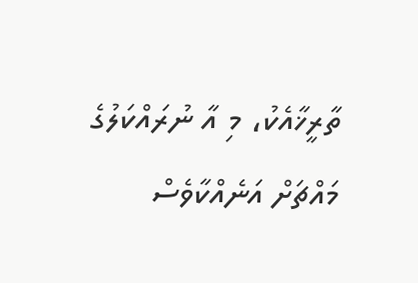ތާރީޚާއެކު، މި އާ ނުރައްކަލުގެ މައްޗަށް އަނެއްކާވެސް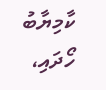ކާމިޔާބު ހޯދައި،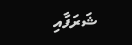ޝަރަފާއި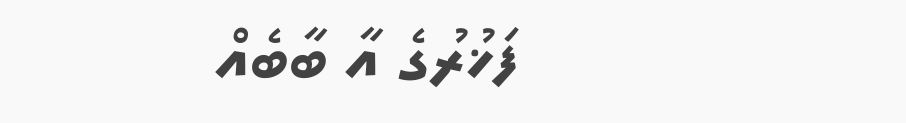ފަޚުރުގެ އާ ބާބެއް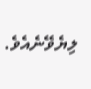ލިޔެވޭނެއެވެ.